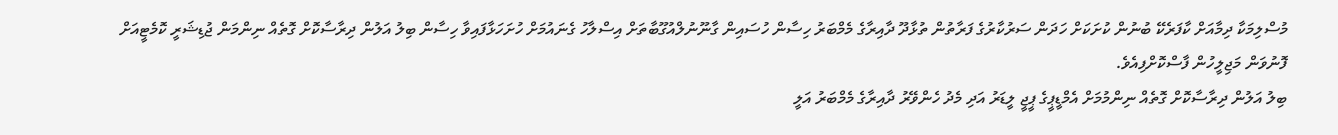މުސްލިމަކާ ދިމާއަށް ކާފަރެކޭ ބުނުން ކުށަކަށް ހަދަން ސަރުކާރުގެ ފަރާތުން ތުޅާދޫ ދާއިރާގެ މެމްބަރު ހިސާން ހުސައިން ގާނޫނުލްއުގޫބާތަށް އިސްލާހު ގެނައުމަށް ހުށަހަޅާފައިވާ ހިސާން ބިލު އަލުން ދިރާސާކޮށް ގޮތެއް ނިންމަން ޖުޑިޝަރީ ކޮމެޓީއަށް ފޮނުވަން މަޖިލީހުން ފާސްކޮށްފިއެވެ.
ބިލު އަލުން ދިރާސާކޮށް ގޮތެއް ނިންމުމަށް އެމްޑީޕީގެ ޕީޖީ ލީޑަރު އަދި މެދު ހެންވޭރު ދާއިރާގެ މެމްބަރު އަލީ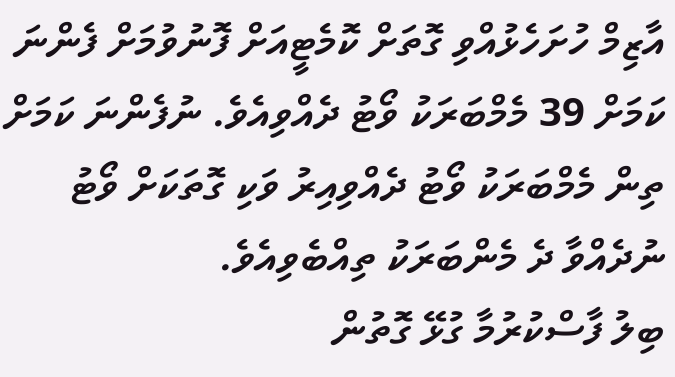އާޒިމް ހުށަހެޅުއްވި ގޮތަށް ކޮމެޓީއަށް ފޮނުވުމަށް ފެންނަ ކަމަށް 39 މެމްބަރަކު ވޯޓު ދެއްވިއެވެ. ނުފެންނަ ކަމަށް ތިން މެމްބަރަކު ވޯޓު ދެއްވިއިރު ވަކި ގޮތަކަށް ވޯޓު ނުދެއްވާ ދެ މެންބަރަކު ތިއްބެވިއެވެ.
ބިލު ފާސްކުރުމާ ގުޅޭ ގޮތުން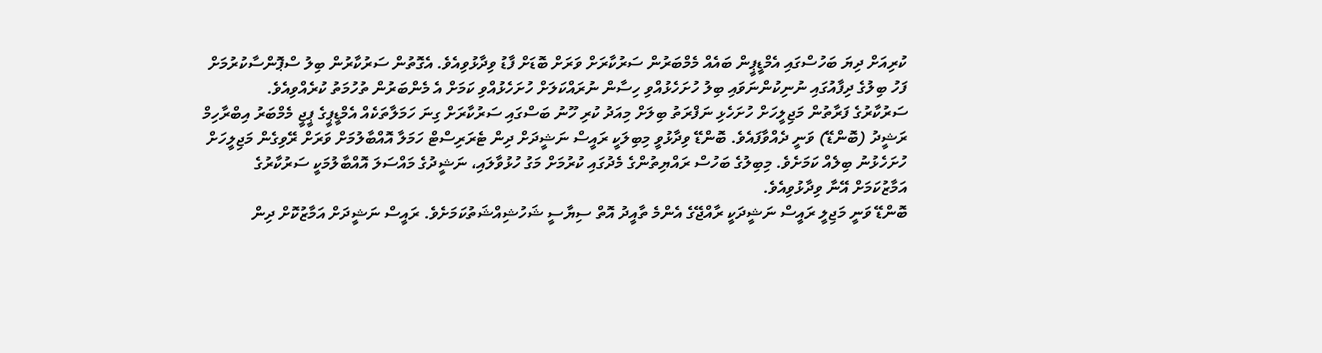ކުރިއަށް ދިޔަ ބަހުސްގައި އެމްޑީޕީން ބައެއް މެމްބަރުން ސަރުކާރަށް ވަރަށް ބޮޑަށް ފާޑު ވިދާޅުވިއެވެ. އެގޮތުން ސަރުކާރުން ބިލު ސްޕޮންސާކުރުމަށް ފަހު ބިލުގެ ދިފާއުގައި ނުނިކުންނަވައި ބިލު ހުށަހެޅުއްވި ހިސާން ނުރައްކަލަށް ހުށަހެޅުއްވި ކަމަށް އެ މެންބަރުން ތުހުމަތު ކުރެއްވިއެވެ.
ސަރުކާރުގެ ފަރާތުން މަޖިލީހަށް ހުށަހެޅި ނަފްރަތު ބިލަށް މިއަދު ކުރި ހޫނު ބަސްގައި ސަރުކާރަށް ގިނަ ހަމަލާތަކެއް އެމްޑީޕީގެ ޕީޖީ މެމްބަރު އިބްރާހިމް ރަޝީދު (ބޮންޑޭ) ވަނީ ދެއްވާފައެވެ. ބޮންޑޭ ވިދާޅުވީ މިބިލަކީ ރައީސް ނަޝީދަށް ދިން ޓެރަރިސްޓް ހަމަލާ އޮއްބާލުމަށް ވަރަށް ރޭވިގެން މަޖިލީހަށް ހުށަހެޅުނު ބިލެއް ކަމަށެވެ. މިބިލުގެ ބަހުސް ރައްޔިތުންގެ މެދުގައި ކުރުމަށް މަގު ހުޅުވާލައި، ނަޝީދުގެ މައްސަލަ އޮއްބާލުމަކީ ސަރުކާރުގެ އަމާޒުކަމަށް އޭނާ ވިދާޅުވިއެވެ.
ބޮންޑޭ ވަނީ މަޖިލީ ރައީސް ނަޝީދަކީ ރާއްޖޭގެ އެންމެ ތާއީދު އޮތް ސިޔާސީ ޝަހުޝިއްޝަތުކަމަށެވެ. ރައީސް ނަޝީދަށް އަމާޒުކޮށް ދިން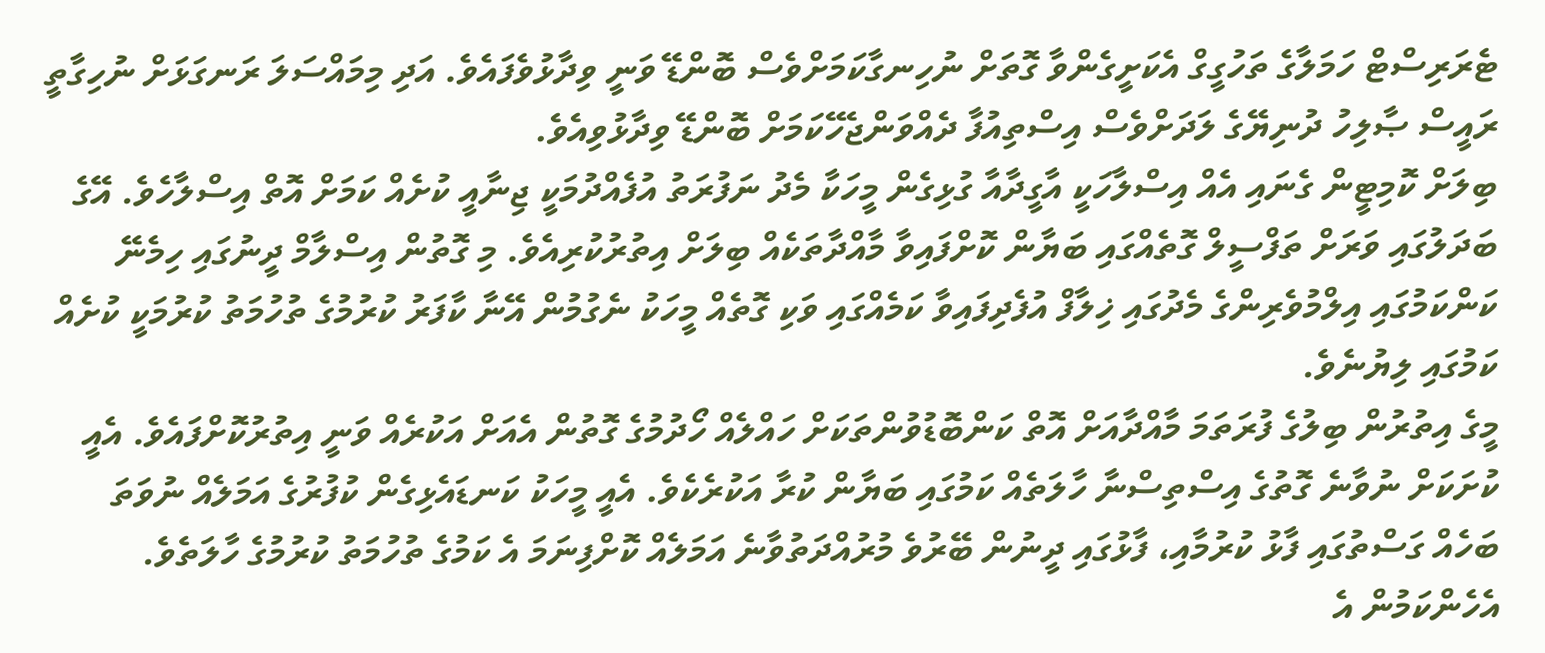ޓެރަރިސްޓް ހަމަލާގެ ތަހުގީގް އެކަށީގެންވާ ގޮތަށް ނުހިނގާކަމަށްވެސް ބޮންޑޭ ވަނީ ވިދާޅުވެފައެވެ. އަދި މިމައްސަލަ ރަނގަޅަށް ނުހިގާތީ ރައީސް ޞާލިހު ދުނިޔޭގެ ލަދަށްވެސް އިސްތިއުފާ ދެއްވަންޖެހޭކަމަށް ބޮންޑޭ ވިދާޅުވިއެވެ.
ބިލަށް ކޮމިޓީން ގެނައި އެއް އިސްލާހަކީ އާގީދާއާ ގުޅިގެން މީހަކާ މެދު ނަފުރަތު އުފެއްދުމަކީ ޖިނާއީ ކުށެއް ކަމަށް އޮތް އިސްލާހެވެ. އޭގެ ބަދަލުގައި ވަރަށް ތަފްސީލް ގޮތެއްގައި ބަޔާން ކޮށްފައިވާ މާއްދާތަކެއް ބިލަށް އިތުރުކުރިއެވެ. މި ގޮތުން އިސްލާމް ދީނުގައި ހިމެނޭ ކަންކަމުގައި އިލްމުވެރިންގެ މެދުގައި ޚިލާފް އުފެދިފައިވާ ކަމެއްގައި ވަކި ގޮތެއް މީހަކު ނެގުމުން އޭނާ ކާފަރު ކުރުމުގެ ތުހުމަތު ކުރުމަކީ ކުށެއް ކަމުގައި ލިޔުނެވެ.
މީގެ އިތުރުން ބިލުގެ ފުރަތަމަ މާއްދާއަށް އޮތް ކަންބޮޑުވުންތަކަށް ހައްލެއް ހޯދުމުގެ ގޮތުން އެއަށް އަކުރެއް ވަނީ އިތުރުކޮށްފައެވެ. އެއީ ކުށަކަށް ނުވާނެ ގޮތުގެ އިސްތިސްނާ ހާލަތެއް ކަމުގައި ބަޔާން ކުރާ އަކުރެކެވެ. އެއީ މީހަކު ކަނޑައެޅިގެން ކުފުރުގެ އަމަލެއް ނުވަތަ ބަހެއް ގަސްތުގައި ފާޅު ކުރުމާއި، ފާޅުގައި ދީނުން ބޭރުވެ މުރުއްދަތުވާނެ އަމަލެއް ކޮށްފިނަމަ އެ ކަމުގެ ތުހުމަތު ކުރުމުގެ ހާލަތެވެ. އެހެންކަމުން އެ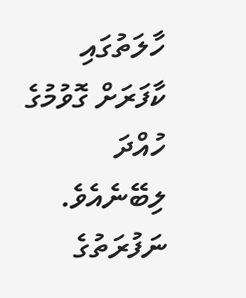ހާލަތުގައި ކާފަރަށް ގޮވުމުގެ ހުއްދަ ލިބޭނެއެވެ.
ނަފުރަތުގެ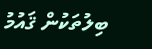ބިލުތަކުން ޤައުމު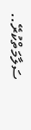ސަލާމަތްކުރޭ..